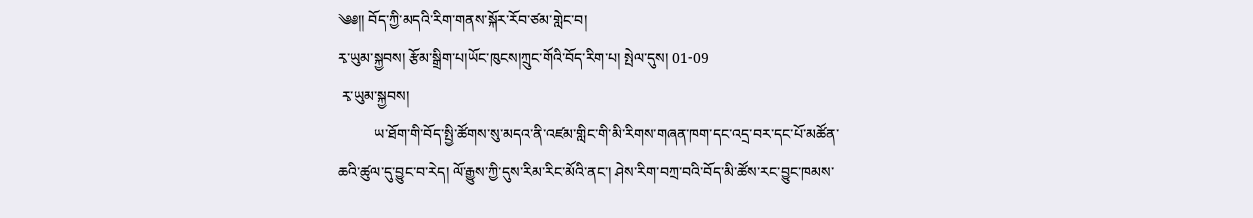༄༅།། བོད་ཀྱི་མདའི་རིག་གནས་སྐོར་རོབ་ཙམ་གླེང་བ།
རྭ་ཡུམ་སྐྱབས། རྩོམ་སྒྲིག་པ།ཡོང་ཁུངས།ཀྲུང་གོའི་བོད་རིག་པ། སྤེལ་དུས། 01-09
 རྭ་ཡུམ་སྐྱབས།
          ཡ་ཐོག་གི་བོད་སྤྱི་ཚོགས་སུ་མདའ་ནི་འཛམ་གླིང་གི་མི་རིགས་གཞན་ཁག་དང་འདྲ་བར་དང་པོ་མཚོན་ཆའི་ཚུལ་དུ་བྱུང་བ་རེད། ལོ་རྒྱུས་ཀྱི་དུས་རིམ་རིང་མོའི་ནང་། ཤེས་རིག་བཀྲ་བའི་བོད་མི་ཚོས་རང་བྱུང་ཁམས་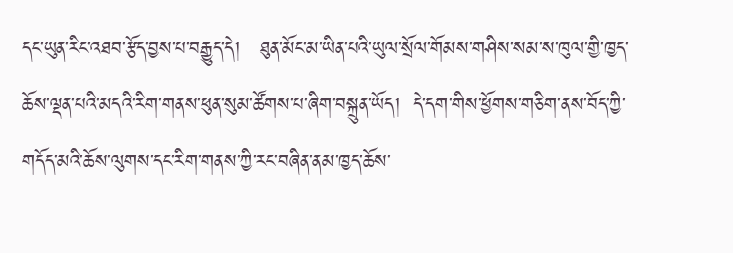དང་ཡུན་རིང་འཐབ་རྩོད་བྱས་པ་བརྒྱུད་དེ།   ཐུན་མོང་མ་ཡིན་པའི་ཡུལ་སྲོལ་གོམས་གཤིས་སམ་ས་ཁུལ་གྱི་ཁྱད་ཆོས་ལྡན་པའི་མདའི་རིག་གནས་ཕུན་སུམ་ཚོགས་པ་ཞིག་བསྐྲུན་ཡོད།  དེ་དག་གིས་ཕྱོགས་གཅིག་ནས་བོད་ཀྱི་གདོད་མའི་ཆོས་ལུགས་དང་རིག་གནས་ཀྱི་རང་བཞིན་ནམ་ཁྱད་ཆོས་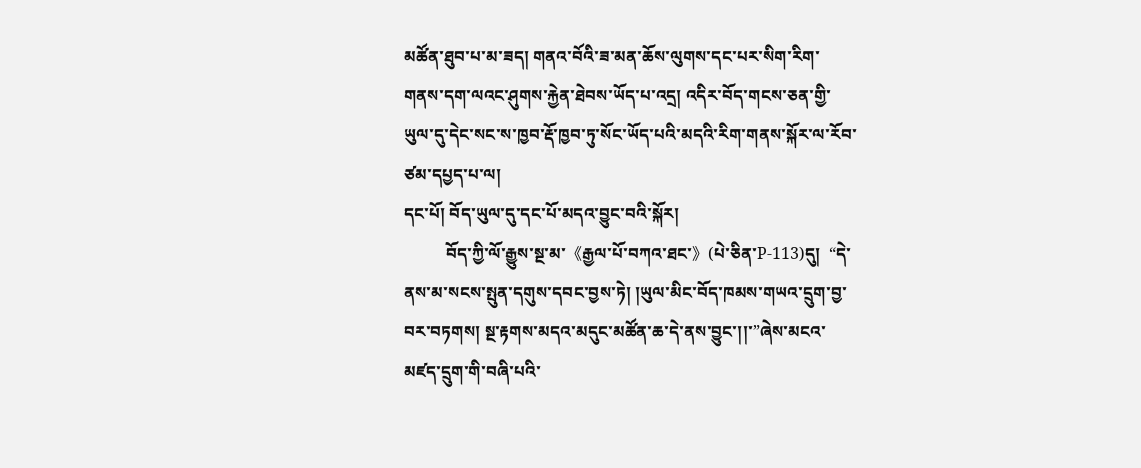མཚོན་ཐུབ་པ་མ་ཟད། གནའ་བོའི་ཟ་མན་ཆོས་ལུགས་དང་པར་སིག་རིག་གནས་དག་ལའང་ཤུགས་རྐྱེན་ཐེབས་ཡོད་པ་འདྲ། འདིར་བོད་གངས་ཅན་གྱི་ཡུལ་དུ་དེང་སང་ས་ཁྱབ་རྡོ་ཁྱབ་ཏུ་སོང་ཡོད་པའི་མདའི་རིག་གནས་སྐོར་ལ་རོབ་ཙམ་དཔྱད་པ་ལ།
དང་པོ། བོད་ཡུལ་དུ་དང་པོ་མདའ་བྱུང་བའི་སྐོར།
          བོད་ཀྱི་ལོ་རྒྱུས་སྔ་མ་《རྒྱལ་པོ་བཀའ་ཐང་》(པེ་ཅིན་P-113)དུ།  “དེ་ནས་མ་སངས་སྤུན་དགུས་དབང་བྱས་ཏེ། །ཡུལ་མིང་བོད་ཁམས་གཡའ་དྲུག་བྱ་བར་བཏགས། སྔ་རྟགས་མདའ་མདུང་མཚོན་ཆ་དེ་ནས་བྱུང་།།་”ཞེས་མངའ་མཛད་དྲུག་གི་བཞི་པའི་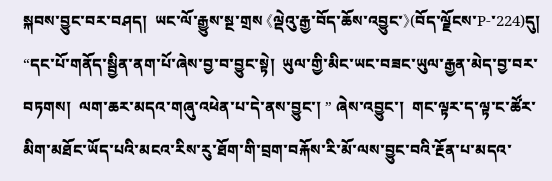སྐབས་བྱུང་བར་བཤད།  ཡང་ལོ་རྒྱུས་སྔ་གྲས 《ལྡེའུ་རྒྱ་བོད་ཆོས་འབྱུང་》(བོད་ལྗོངས་P-་224)དུ། “དང་པོ་གནོད་སྦྱིན་ནག་པོ་ཞེས་བྱ་བ་བྱུང་སྟེ།  ཡུལ་གྱི་མིང་ཡང་བཟང་ཡུལ་རྒྱན་མེད་བྱ་བར་བཏགས།  ལག་ཆར་མདའ་གཞུ་འཕེན་པ་དེ་ནས་བྱུང་། ” ཞེས་འབྱུང་།  གང་ལྟར་ད་ལྟ་ང་ཚོར་མིག་མཐོང་ཡོད་པའི་མངའ་རིས་རུ་ཐོག་གི་བྲག་བརྐོས་རི་མོ་ལས་བྱུང་བའི་རྔོན་པ་མདའ་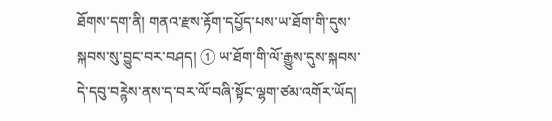ཐོགས་དག་ནི། གནའ་རྫས་རྟོག་དཔྱོད་པས་ཡ་ཐོག་གི་དུས་སྐབས་སུ་བྱུང་བར་བཤད། ① ཡ་ཐོག་གི་ལོ་རྒྱུས་དུས་སྐབས་དེ་དབུ་བཪྙེས་ནས་ད་བར་ལོ་བཞི་སྟོང་ལྷག་ཙམ་འགོར་ཡོད།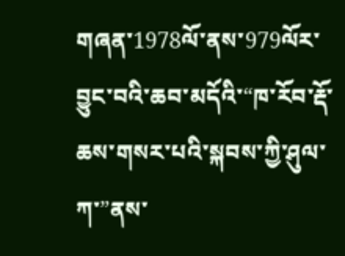གཞན་1978ལོ་ནས་979ལོར་བྱུང་བའི་ཆབ་མདོའི་“ཁ་རོབ་རྡོ་ཆས་གསར་པའི་སྐབས་ཀྱི་ཤུལ་ཀ་”ནས་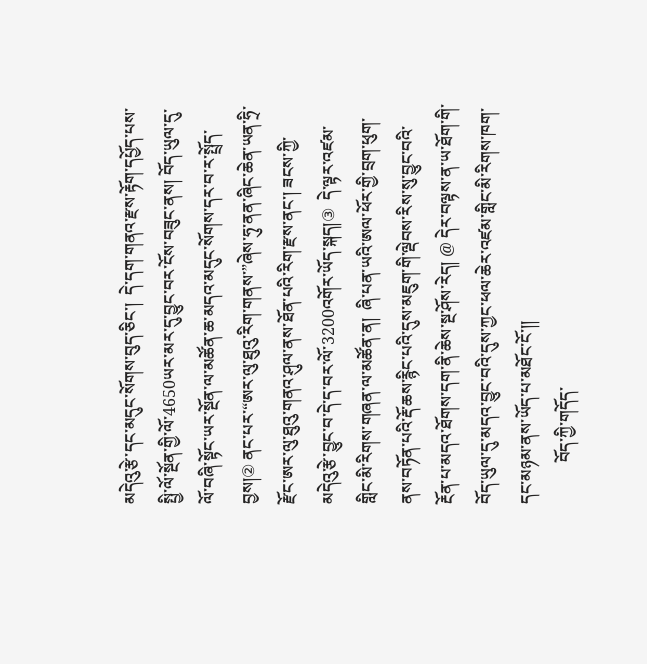མདེའུ་རྩེ་དང་མདུང་སོགས་བུད་ཅིང་།  དེ་དག་གནའ་རྫས་རྟོག་དཔྱོད་པས་སྤྱི་ལོ་སྔོན་གྱི་ལོ་4650ཡར་མར་དུ་བྱུང་བར་ངོས་བཟུང་ནས། བོད་ཡུལ་དུ་ལོ་བཞི་སྟོང་ཡར་སྔོན་ལ་མཚོན་ཆ་མདའ་མདུང་སོགས་དར་བ་ར་སྤྲོད་བྱས།② ནང་པར་“ཨར་ལུ་ཐུའུ་རིག་གནས་”ཞེས་ཧུ་ནན་ཞིང་ཆེན་ཡན་ཧྲི་རྫོང་ཨར་ལུ་ཐུའུ་གནའ་ཤུལ་ནས་ཐོན་པའི་རིག་རྫས་ནང་། ཟངས་ཀྱི་མདེའུ་རྩེ་བྱུང་བ་དེ་ད་བར་ལོ་3200འགོར་ཡོད་སྐད།③  དེ་ལྟར་འཛམ་གླིང་མི་རིགས་གཞན་ལ་མཚོན་ན།  ཞི་པན་ཡའི་ཨལ་ཕོར་གྱི་བྲག་ཕུག་ནས་བཏོན་པའི་རྡོ་ཆས་རྙིང་པའི་དུས་མཇུག་གི་ལྡེབས་རིས་སུ་བྱུང་བའི་རྔོན་པ་མདའ་ཐོགས་དག་ནི་ཆེས་སྔ་ཤོས་རེད། @ དེར་བལྟས་ན་ཡ་ཐོག་གི་བོད་ཡུལ་དུ་མདའ་བྱུང་བའི་དུས་ཀྱང་ཕལ་ཆེར་འཛམ་གླིང་མི་རིགས་ཁག་དང་མཉམ་ནས་ཡོད་པ་མཐོང་ངོ་།།
          བོད་ཀྱི་གདོད་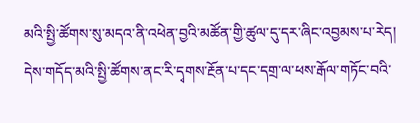མའི་སྤྱི་ཚོགས་སུ་མདའ་ནི་འཕེན་བྱའི་མཚོན་གྱི་ཚུལ་དུ་དར་ཞིང་འབྱམས་པ་རེད། དེས་གདོད་མའི་སྤྱི་ཚོགས་ནང་རི་དྭགས་རྔོན་པ་དང་དགྲ་ལ་ཕས་རྒོལ་གཏོང་བའི་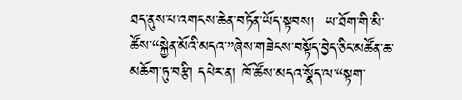ཐད་ནུས་པ་འགངས་ཆེན་བཏོན་ཡོད་སྟབས།  ཡ་ཐོག་གི་མི་ཚོས་“སྐྱེན་མོའི་མདའ་”ཞེས་གཟེངས་བསྟོད་བྱེད་ཅིང་མཚོན་ཆ་མཆོག་ཏུ་བརྩི། དཔེར་ན། ཁོ་ཚོས་མདའ་སྣོད་ལ་“སྟག་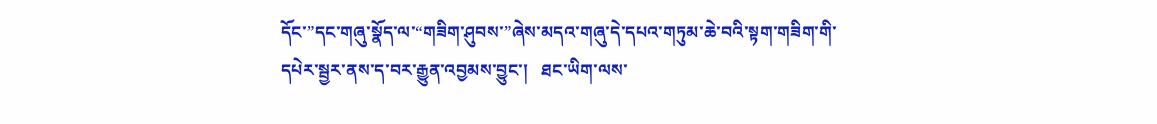དོང་”དང་གཞུ་སྣོད་ལ་“གཟིག་ཤུབས་”ཞེས་མདའ་གཞུ་དེ་དཔའ་གཏུམ་ཆེ་བའི་སྟག་གཟིག་གི་དཔེར་སྦྱར་ནས་ད་བར་རྒྱུན་འབྱམས་བྱུང་།   ཐང་ཡིག་ལས་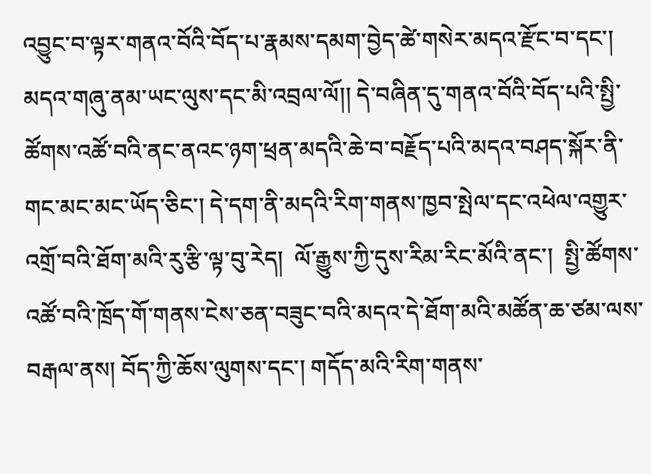འབྱུང་བ་ལྟར་གནའ་བོའི་བོད་པ་རྣམས་དམག་བྱེད་ཚེ་གསེར་མདའ་རྫོང་བ་དང་།  མདའ་གཞུ་ནམ་ཡང་ལུས་དང་མི་འབྲལ་ལོ།། དེ་བཞིན་དུ་གནའ་བོའི་བོད་པའི་སྤྱི་ཚོགས་འཚོ་བའི་ནང་ནའང་ཉག་ཕྲན་མདའི་ཆེ་བ་བརྗོད་པའི་མདའ་བཤད་སྐོར་ནི་གང་མང་མང་ཡོད་ཅིང་། དེ་དག་ནི་མདའི་རིག་གནས་ཁྱབ་སྤེལ་དང་འཕེལ་འགྱུར་འགྲོ་བའི་ཐོག་མའི་རུ་རྩི་ལྟ་བུ་རེད།  ལོ་རྒྱུས་ཀྱི་དུས་རིམ་རིང་མོའི་ནང་།  སྤྱི་ཚོགས་འཚོ་བའི་ཁྲོད་གོ་གནས་ངེས་ཅན་བཟུང་བའི་མདའ་དེ་ཐོག་མའི་མཚོན་ཆ་ཙམ་ལས་བརྒལ་ནས། བོད་ཀྱི་ཆོས་ལུགས་དང་། གདོད་མའི་རིག་གནས་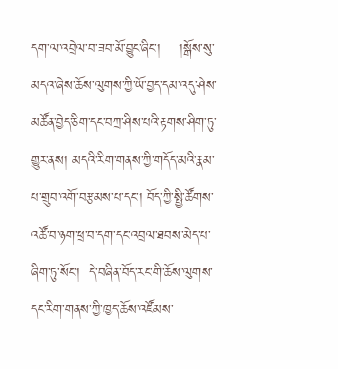དག་ལ་འབྲེལ་བ་ཟབ་མོ་བྱུང་ཞིང་།    །སྒོས་སུ་མདའ་ཞེས་ཆོས་ལུགས་ཀྱི་ཡོ་བྱད་དམ་འདུ་ཤེས་མཚོན་བྱེད་ཅིག་དང་བཀྲ་ཤིས་པའི་རྟགས་ཤིག་ཏུ་གྱུར་ནས། མདའི་རིག་གནས་ཀྱི་གདོད་མའི་རྣམ་པ་གྲུབ་འགོ་བརྩམས་པ་དང་། བོད་ཀྱི་སྤྱི་ཚོགས་འཚོ་བ་ཉག་ཕྲ་བ་དག་དང་འབྲལ་ཐབས་མེད་པ་ཞིག་ཏུ་སོང་།  དེ་བཞིན་བོད་རང་གི་ཆོས་ལུགས་དང་རིག་གནས་ཀྱི་ཁྱད་ཆོས་འཛོམས་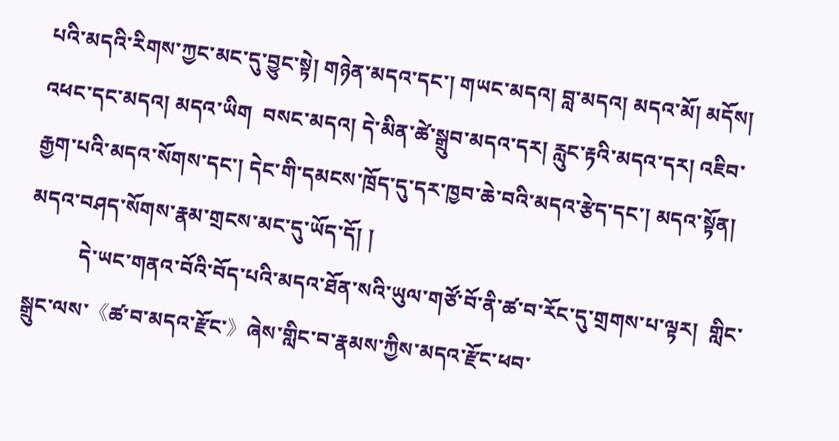པའི་མདའི་རིགས་ཀྱང་མང་དུ་བྱུང་སྟེ། གཉེན་མདའ་དང་། གཡང་མདའ། བླ་མདའ། མདའ་མོ། མདོས། འཕང་དང་མདའ། མདའ་ཡིག  བསང་མདའ། དེ་མིན་ཚེ་སྒྲུབ་མདའ་དར། རླུང་རྟའི་མདའ་དར། འཇིབ་རྒྱག་པའི་མདའ་སོགས་དང་། དེང་གི་དམངས་ཁྲོད་དུ་དར་ཁྱབ་ཆེ་བའི་མདའ་རྩེད་དང་། མདའ་སྟོན། མདའ་བཤད་སོགས་རྣམ་གྲངས་མང་དུ་ཡོད་དོ། །
          དེ་ཡང་གནའ་བོའི་བོད་པའི་མདའ་ཐོན་སའི་ཡུལ་གཙོ་བོ་ནི་ཚ་བ་རོང་དུ་གྲགས་པ་ལྟར།  གླིང་སྒྲུང་ལས་《ཚ་བ་མདའ་རྫོང་》ཞེས་གླིང་བ་རྣམས་ཀྱིས་མདའ་རྫོང་ཕབ་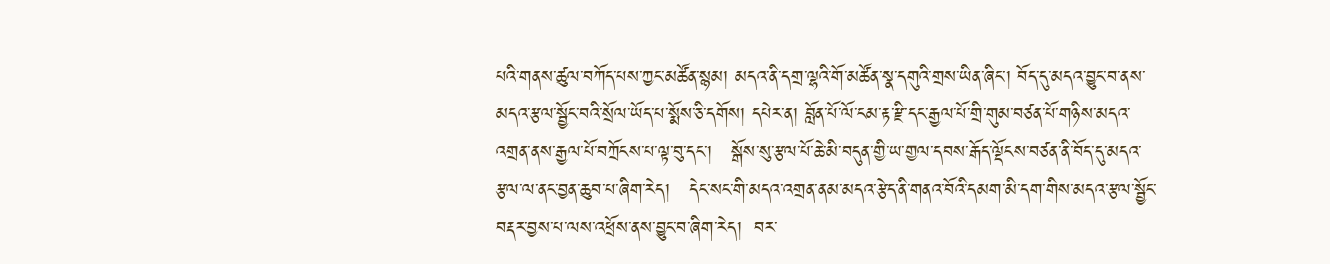པའི་གནས་ཚུལ་བཀོད་པས་ཀྱང་མཚོན་སྙམ། མདའ་ནི་དགྲ་ལྷའི་གོ་མཚོན་སྣ་དགུའི་གྲས་ཡིན་ཞིང་། བོད་དུ་མདའ་བྱུང་བ་ནས་མདའ་རྩལ་སྦྱོང་བའི་སྲོལ་ཡོད་པ་སྨོས་ཅི་དགོས། དཔེར་ན། བློན་པོ་ལོ་ངམ་རྟ་རྫི་དང་རྒྱལ་པོ་གྲི་གུམ་བཙན་པོ་གཉིས་མདའ་འགྲན་ནས་རྒྱལ་པོ་བཀྲོངས་པ་ལྟ་བུ་དང་།   སྒོས་སུ་རྩལ་པོ་ཆེ་མི་བདུན་གྱི་ཡ་གྱལ་དབས་རྒོད་ལྡོངས་བཙན་ནི་བོད་དུ་མདའ་རྩལ་ལ་ནང་བྱན་ཆུབ་པ་ཞིག་རེད།   དེང་སང་གི་མདའ་འགྲན་ནམ་མདའ་རྩེད་ནི་གནའ་བོའི་དམག་མི་དག་གིས་མདའ་རྩལ་སྦྱོང་བརྡར་བྱས་པ་ལས་འཕྲོས་ནས་བྱུང་བ་ཞིག་རེད།  བར་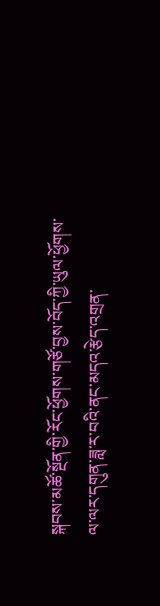སྐབས་མཚོ་སྔོན་གྱི་རོང་ཕྱོགས་གཙོ་བྱས་བོད་ཀྱི་ཡུལ་ཕྱོགས་ལ་ལར་དགུན་ཟླ་ར་བའི་ནང་མདའ་རྩེད་འགྲན་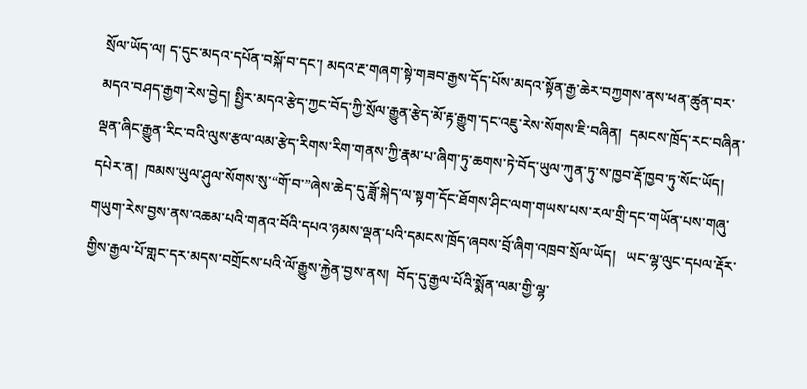སྲོལ་ཡོད་ལ། ད་དུང་མདའ་དཔོན་བསྐོ་བ་དང་། མདའ་རྔ་གཞག་སྟེ་གཟབ་རྒྱས་དོད་པོས་མདའ་སྟོན་རྒྱ་ཆེར་བཀྱགས་ནས་ཕན་ཚུན་བར་མདའ་བཤད་རྒྱག་རེས་བྱེད། སྤྱིར་མདའ་རྩེད་ཀྱང་བོད་ཀྱི་སྲོལ་རྒྱུན་རྩེད་མོ་རྟ་རྒྱུག་དང་འཇུ་རེས་སོགས་ཇི་བཞིན།  དམངས་ཁྲོད་རང་བཞིན་ལྡན་ཞིང་རྒྱུན་རིང་བའི་ལུས་རྩལ་ལམ་རྩེད་རིགས་རིག་གནས་ཀྱི་རྣམ་པ་ཞིག་ཏུ་ཆགས་ཏེ་བོད་ཡུལ་ཀུན་ཏུ་ས་ཁྱབ་རྡོ་ཁྱབ་ཏུ་སོང་ཡོད།  དཔེར་ན།  ཁམས་ཡུལ་ཤུལ་སོགས་སུ་“གོ་བ་”ཞེས་ཆེད་དུ་ཟློ་སྐེད་ལ་སྟག་དོང་ཐོགས་ཤིང་ལག་གཡས་པས་རལ་གྲི་དང་གཡོན་པས་གཞུ་གཡུག་རེས་བྱས་ནས་འཆམ་པའི་གནའ་བོའི་དཔའ་ཉམས་ལྡན་པའི་དམངས་ཁྲོད་ཞབས་བྲོ་ཞིག་འཁྲབ་སྲོལ་ཡོད།   ཡང་ལྷ་ལུང་དཔལ་རྡོར་གྱིས་རྒྱལ་པོ་གླང་དར་མདས་བགྲོངས་པའི་ལོ་རྒྱུས་རྐྱེན་བྱས་ནས།  བོད་དུ་རྒྱལ་པོའི་སྨོན་ལམ་གྱི་ལྷ་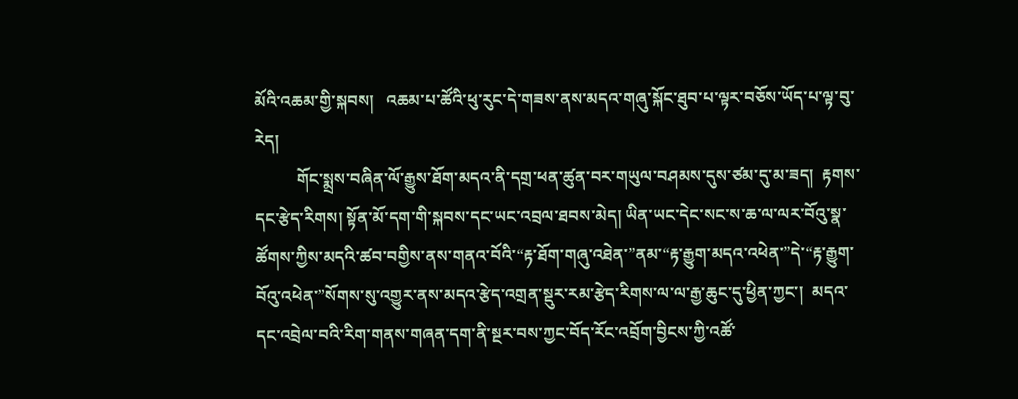མོའི་འཆམ་གྱི་སྐབས།   འཆམ་པ་ཚོའི་ཕུ་རུང་དེ་གཟས་ནས་མདའ་གཞུ་སྐོང་ཐུབ་པ་ལྟར་བཅོས་ཡོད་པ་ལྟ་བུ་རེད།
          གོང་སྨྲས་བཞིན་ལོ་རྒྱུས་ཐོག་མདའ་ནི་དགྲ་ཕན་ཚུན་བར་གཡུལ་བཤམས་དུས་ཙམ་དུ་མ་ཟད།  རྟགས་དང་རྩེད་རིགས། སྟོན་མོ་དག་གི་སྐབས་དང་ཡང་འབྲལ་ཐབས་མེད། ཡིན་ཡང་དེང་སང་ས་ཆ་ལ་ལར་བོའུ་སྣ་ཚོགས་ཀྱིས་མདའི་ཚབ་བགྱིས་ནས་གནའ་བོའི་“རྟ་ཐོག་གཞུ་འཐེན་”ནམ་“རྟ་རྒྱུག་མདའ་འཕེན་”དེ་“རྟ་རྒྱུག་བོའུ་འཕེན་”སོགས་སུ་འགྱུར་ནས་མདའ་རྩེད་འགྲན་སྡུར་རམ་རྩེད་རིགས་ལ་ལ་རྒྱ་ཆུང་དུ་ཕྱིན་ཀྱང་།  མདའ་དང་འབྲེལ་བའི་རིག་གནས་གཞན་དག་ནི་སྔར་བས་ཀྱང་བོད་རོང་འབྲོག་བྱིངས་ཀྱི་འཚོ་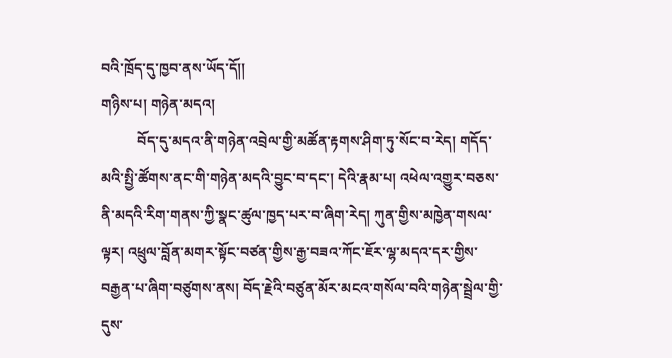བའི་ཁྲོད་དུ་ཁྱབ་ནས་ཡོད་དོ།།
གཉིས་པ། གཉེན་མདའ།
          བོད་དུ་མདའ་ནི་གཉེན་འབྲེལ་གྱི་མཚོན་རྟགས་ཤིག་ཏུ་སོང་བ་རེད། གདོད་མའི་སྤྱི་ཚོགས་ནང་གི་གཉེན་མདའི་བྱུང་བ་དང་། དེའི་རྣམ་པ། འཕེལ་འགྱུར་བཅས་ནི་མདའི་རིག་གནས་ཀྱི་སྣང་ཚུལ་ཁྱད་པར་བ་ཞིག་རེད། ཀུན་གྱིས་མཁྱེན་གསལ་ལྟར། འཕྲུལ་བློན་མགར་སྟོང་བཙན་གྱིས་རྒྱ་བཟའ་ཀོང་ཇོར་ལྷ་མདའ་དར་གྱིས་བརྒྱན་པ་ཞིག་བཙུགས་ནས། བོད་རྗེའི་བཙུན་མོར་མངའ་གསོལ་བའི་གཉེན་སྦྲེལ་གྱི་དུས་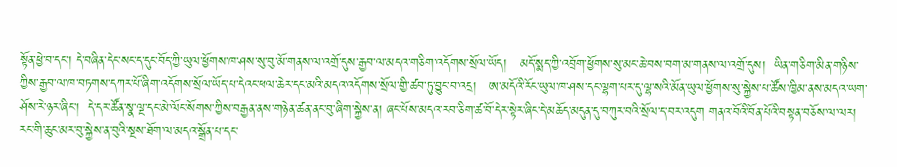སྟོན་ཕྱེ་བ་དང་། དེ་བཞིན་དེང་སང་ད་དུང་བོད་ཀྱི་ཡུལ་ཕྱོགས་ཁ་ཤས་སུ་བུ་མོ་གནས་ལ་འགྲོ་དུས་རྒྱབ་ལ་མདའ་གཅིག་འདོགས་སྲོལ་ཡོད།   མདོ་སྨད་ཀྱི་འབྲོག་ཕྱོགས་སུ་མང་ཆེ་བས་བག་མ་གནས་ལ་འགྲོ་དུས།  ཡིན་གཅིག་མིན་གཉིས་ཀྱིས་རྒྱབ་ལ་ཁ་བཏགས་དཀར་པོ་ཞིག་འདོགས་སྲོལ་ཡོད་པ་དེའང་ཕལ་ཆེར་དང་མའི་མདའ་འདོགས་སྲོལ་གྱི་ཚབ་ཏུ་བྱུང་བ་འདྲ།   ཨ་མདོའི་རོང་ཡུལ་ཁ་ཤས་དང་ལྷག་པར་དུ་ལྷ་སའི་མོན་ཡུལ་ཕྱོགས་སུ་སྐྱེས་པ་ཚོས་ཁྱིམ་ནས་མདའ་ཡག་ཤོས་རེ་ཉར་ཞིང་།  དེ་དར་ཚོན་སྣ་ལྔ་དང་མེ་ལོང་སོགས་ཀྱིས་བརྒྱན་ནས་གཉེན་ཚན་ནང་བུ་ཞིག་སྐྱེས་ན། ཞང་པོས་མདའ་རབ་ཅིག་ཚ་བོ་དེར་སྟེར་ཞིང་དེ་མཆོད་མདུན་དུ་བཀུར་བའི་སྲོལ་ད་བར་འདུག གནའ་བོའི་བོན་པོའི་བསྟན་བཅོས་ལ་ལར།  རང་གི་ཆུང་མར་བུ་སྐྱེས་ན་བུའི་སྔས་ཐོག་ལ་མདའ་སྒྲོན་པ་དང་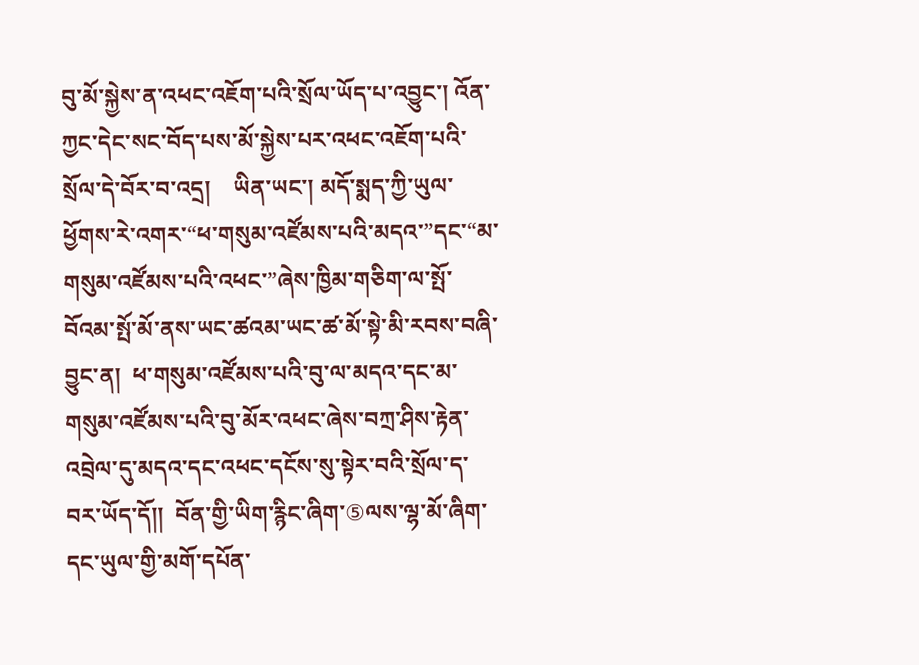བུ་མོ་སྐྱེས་ན་འཕང་འཇོག་པའི་སྲོལ་ཡོད་པ་འབྱུང་། འོན་ཀྱང་དེང་སང་བོད་པས་མོ་སྐྱེས་པར་འཕང་འཇོག་པའི་སྲོལ་དེ་བོར་བ་འདྲ།    ཡིན་ཡང་། མདོ་སྨད་ཀྱི་ཡུལ་ཕྱོགས་རེ་འགར་“ཕ་གསུམ་འཛོམས་པའི་མདའ་”དང་“མ་གསུམ་འཛོམས་པའི་འཕང་”ཞེས་ཁྱིམ་གཅིག་ལ་སྤོ་བོའམ་སྤོ་མོ་ནས་ཡང་ཚའམ་ཡང་ཚ་མོ་སྟེ་མི་རབས་བཞི་བྱུང་ན།  ཕ་གསུམ་འཛོམས་པའི་བུ་ལ་མདའ་དང་མ་གསུམ་འཛོམས་པའི་བུ་མོར་འཕང་ཞེས་བཀྲ་ཤིས་རྟེན་འབྲེལ་དུ་མདའ་དང་འཕང་དངོས་སུ་སྟེར་བའི་སྲོལ་ད་བར་ཡོད་དོ།།  བོན་གྱི་ཡིག་རྙིང་ཞིག་⑤ལས་ལྷ་མོ་ཞིག་དང་ཡུལ་གྱི་མགོ་དཔོན་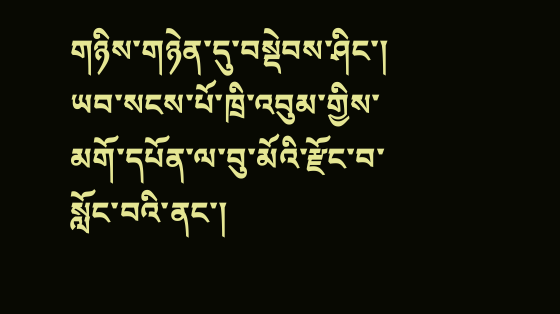གཉིས་གཉེན་དུ་བསྡེབས་ཤིང་།  ཡབ་སངས་པོ་ཁྲི་འབུམ་གྱིས་མགོ་དཔོན་ལ་བུ་མོའི་རྫོང་བ་སློང་བའི་ནང་།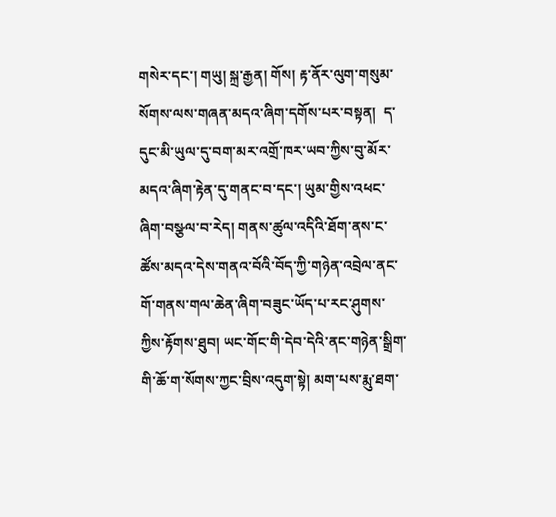གསེར་དང་། གཡུ། སྐྲ་རྒྱན། གོས། རྟ་ནོར་ལུག་གསུམ་སོགས་ལས་གཞན་མདའ་ཞིག་དགོས་པར་བསྟན།  ད་དུང་མི་ཡུལ་དུ་བག་མར་འགྲོ་ཁར་ཡབ་ཀྱིས་བུ་མོར་མདའ་ཞིག་རྟེན་དུ་གནང་བ་དང་། ཡུམ་གྱིས་འཕང་ཞིག་བསྩལ་བ་རེད། གནས་ཚུལ་འདིའི་ཐོག་ནས་ང་ཚོས་མདའ་དེས་གནའ་བོའི་བོད་ཀྱི་གཉེན་འབྲེལ་ནང་གོ་གནས་གལ་ཆེན་ཞིག་བཟུང་ཡོད་པ་རང་ཤུགས་ཀྱིས་རྟོགས་ཐུབ། ཡང་གོང་གི་དེབ་དེའི་ནང་གཉེན་སྒྲིག་གི་ཆོ་ག་སོགས་ཀྱང་བྲིས་འདུག་སྟེ། མག་པས་རྨུ་ཐག་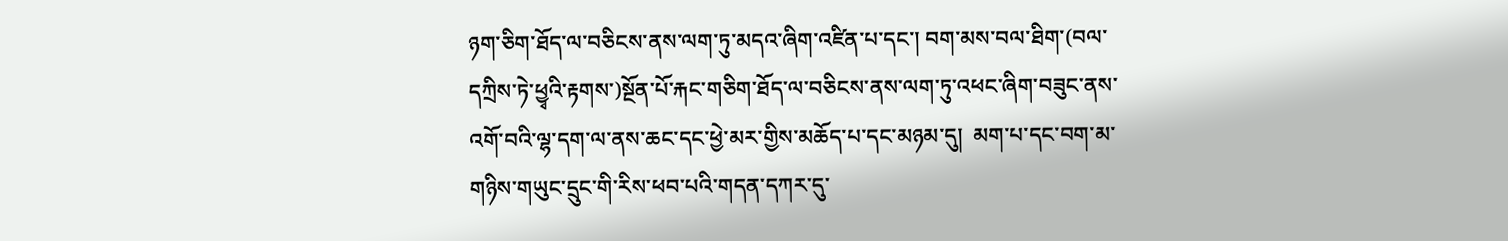ཉག་ཅིག་ཐོད་ལ་བཅིངས་ནས་ལག་ཏུ་མདའ་ཞིག་འཛིན་པ་དང་། བག་མས་བལ་ཐིག་(བལ་དཀྲིས་ཏེ་ཕྱྭའི་རྟགས་)སྔོན་པོ་རྐང་གཅིག་ཐོད་ལ་བཅིངས་ནས་ལག་ཏུ་འཕང་ཞིག་བཟུང་ནས་འགོ་བའི་ལྷ་དག་ལ་ནས་ཆང་དང་ཕྱེ་མར་གྱིས་མཆོད་པ་དང་མཉམ་དུ།  མག་པ་དང་བག་མ་གཉིས་གཡུང་དྲུང་གི་རིས་ཕབ་པའི་གདན་དཀར་དུ་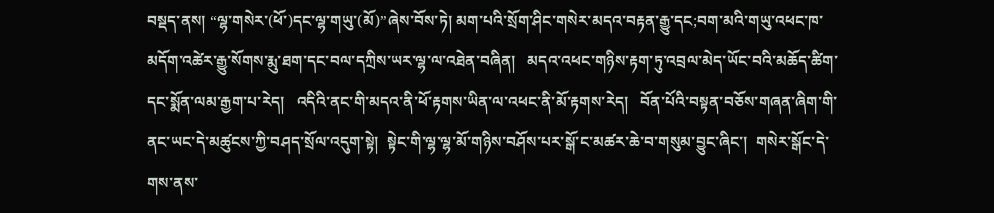བསྡད་ནས། “ལྷ་གསེར་(ཕོ་)དང་ལྷ་གཡུ་(མོ)”ཞེས་བོས་ཏེ། མག་པའི་སྲོག་ཤིང་གསེར་མདའ་བརྟན་རྒྱུ་དང;བག་མའི་གཡུ་འཕང་ཁ་མདོག་འཚེར་རྒྱུ་སོགས་རྨུ་ཐག་དང་བལ་དཀྲིས་ཡར་ལྷ་ལ་འཐེན་བཞིན།   མདའ་འཕང་གཉིས་རྟག་ཏུ་འབྲལ་མེད་ཡོང་བའི་མཆོད་ཚིག་དང་སྨོན་ལམ་རྒྱག་པ་རེད།   འདིའི་ནང་གི་མདའ་ནི་ཕོ་རྟགས་ཡིན་ལ་འཕང་ནི་མོ་རྟགས་རེད།   བོན་པོའི་བསྟན་བཅོས་གཞན་ཞིག་གི་ནང་ཡང་དེ་མཚུངས་ཀྱི་བཤད་སྲོལ་འདུག་སྟེ།  སྟེང་གི་ལྷ་ལྷ་མོ་གཉིས་བཤོས་པར་སྒོ་ང་མཚར་ཆེ་བ་གསུམ་བྱུང་ཞིང་།  གསེར་སྒོང་དེ་གས་ནས་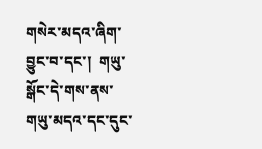གསེར་མདའ་ཞིག་བྱུང་བ་དང་།  གཡུ་སྒོང་དེ་གས་ནས་གཡུ་མདའ་དང་དུང་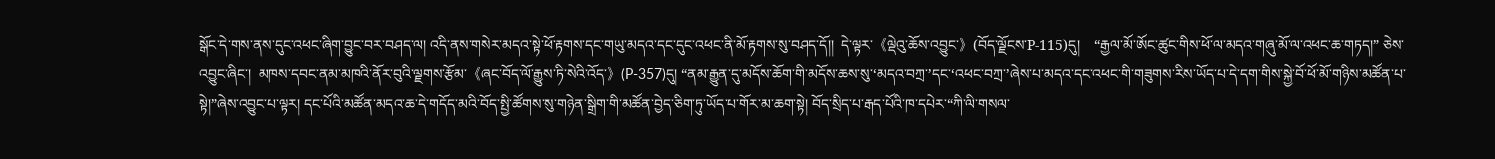སྒོང་དེ་གས་ནས་དུང་འཕང་ཞིག་བྱུང་བར་བཤད་ལ། འདི་ནས་གསེར་མདའ་སྟེ་ཕོ་རྟགས་དང་གཡུ་མདའ་དང་དུང་འཕང་ནི་མོ་རྟགས་སུ་བཤད་དོ།།  དེ་ལྟར་《ལྡེའུ་ཆོས་འབྱུང་》(བོད་ལྗོངས་P-115)དུ།    “རྒྱལ་མོ་ཨོང་ཚུང་གིས་ཕོ་ལ་མདའ་གཞུ་མོ་ལ་འཕང་ཆ་གཏད།” ཅེས་འབྱུང་ཞིང་།  མཁས་དབང་ནམ་མཁའི་ནོར་བུའི་ལྗགས་རྩོམ་《ཞང་བོད་ལོ་རྒྱུས་ཏི་སེའི་འོད་》(P-357)དུ། “ནམ་རྒྱུན་དུ་མདོས་ཆོག་གི་མདོས་ཆས་སུ་‘མདའ་བཀྲ་’དང་‘འཕང་བཀྲ་’ཞེས་པ་མདའ་དང་འཕང་གི་གཟུགས་རིས་ཡོད་པ་དེ་དག་གིས་སྐྱེ་བོ་ཕོ་མོ་གཉིས་མཚོན་པ་སྟེ།”ཞེས་འབྱུང་པ་ལྟར། དང་པོའི་མཚོན་མདའ་ཆ་དེ་གདོད་མའི་བོད་སྤྱི་ཚོགས་སུ་གཉེན་སྒྲིག་གི་མཚོན་བྱེད་ཅིག་ཏུ་ཡོད་པ་གོར་མ་ཆག་སྟེ། བོད་སྲིད་པ་རྒད་པོའི་ཁ་དཔེར་“ཀི་ལི་གསལ་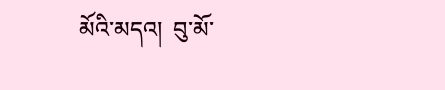མོའི་མདའ།  བུ་མོ་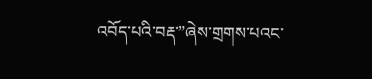འབོད་པའི་བརྡ་”ཞེས་གྲགས་པའང་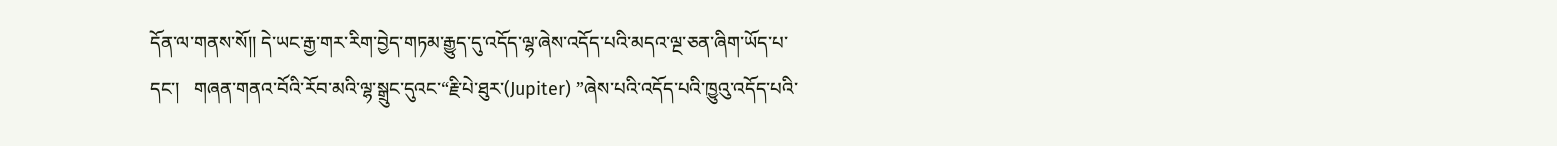དོན་ལ་གནས་སོ།། དེ་ཡང་རྒྱ་གར་རིག་བྱེད་གཏམ་རྒྱུད་དུ་འདོད་ལྷ་ཞེས་འདོད་པའི་མདའ་ལྔ་ཅན་ཞིག་ཡོད་པ་དང་།   གཞན་གནའ་བོའི་རོབ་མའི་ལྷ་སྒྲུང་དུའང་“རྗི་པེ་ཐུར་(Jupiter) ”ཞེས་པའི་འདོད་པའི་ཁྱུའུ་འདོད་པའི་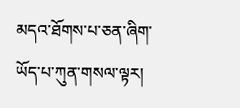མདའ་ཐོགས་པ་ཅན་ཞིག་ཡོད་པ་ཀུན་གསལ་ལྟར།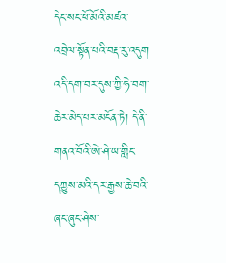དེང་སང་ཕོ་མོའི་མཛའ་འབྲེལ་སྟོན་པའི་བརྡ་རུ་འདུག འདི་དག་བར་དུས་ཀྱི་ཧེ་བག་ཆེར་མེད་པར་མངོན་ཏེ། དེ་ནི་གནའ་བོའི་ཨེ་ཤེ་ཡ་གླིང་དཀྱུས་མའི་དར་རྒྱས་ཆེ་བའི་ཞང་ཞུང་ཤེས་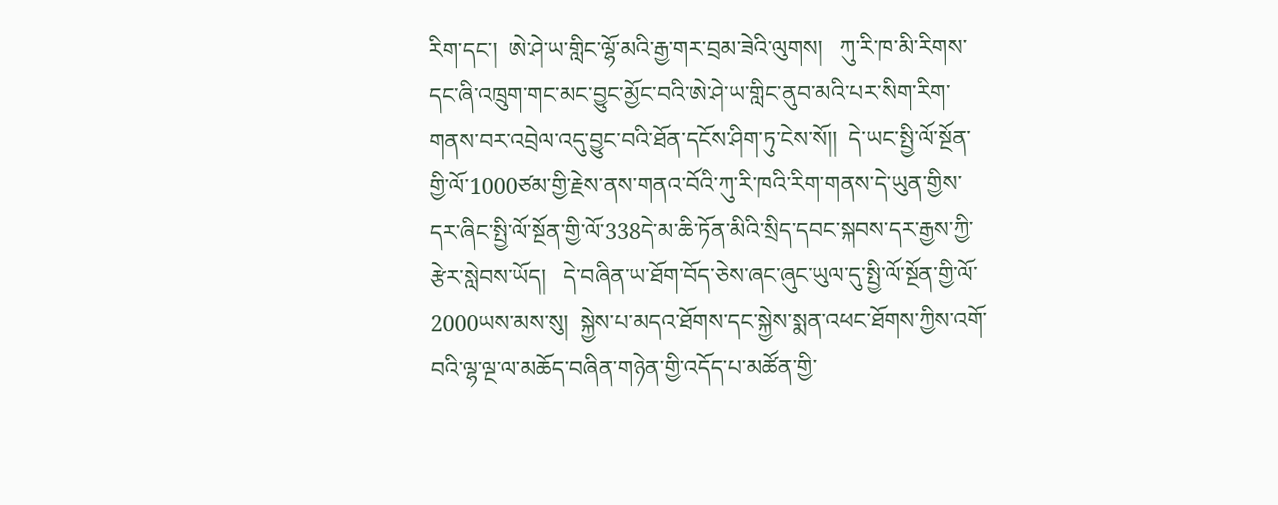རིག་དང་།  ཨེ་ཤེ་ཡ་གླིང་ལྷོ་མའི་རྒྱ་གར་བྲམ་ཟེའི་ལུགས།   ཀུ་རི་ཁ་མི་རིགས་དང་ཞི་འཁྲུག་གང་མང་བྱུང་མྱོང་བའི་ཨེ་ཤེ་ཡ་གླིང་ནུབ་མའི་པར་སིག་རིག་གནས་བར་འབྲེལ་འདུ་བྱུང་བའི་ཐོན་དངོས་ཤིག་ཏུ་ངེས་སོ།།  དེ་ཡང་སྤྱི་ལོ་སྔོན་གྱི་ལོ་1000ཙམ་གྱི་རྗེས་ནས་གནའ་བོའི་ཀུ་རི་ཁའི་རིག་གནས་དེ་ཡུན་གྱིས་དར་ཞིང་སྤྱི་ལོ་སྔོན་གྱི་ལོ་338དེ་མ་ཆི་ཏོན་མིའི་སྲིད་དབང་སྐབས་དར་རྒྱས་ཀྱི་རྩེར་སླེབས་ཡོད།   དེ་བཞིན་ཡ་ཐོག་བོད་ཅེས་ཞང་ཞུང་ཡུལ་དུ་སྤྱི་ལོ་སྔོན་གྱི་ལོ་2000ཡས་མས་སུ།  སྐྱེས་པ་མདའ་ཐོགས་དང་སྐྱེས་སྨན་འཕང་ཐོགས་ཀྱིས་འགོ་བའི་ལྷ་ལྔ་ལ་མཆོད་བཞིན་གཉེན་གྱི་འདོད་པ་མཚོན་གྱི་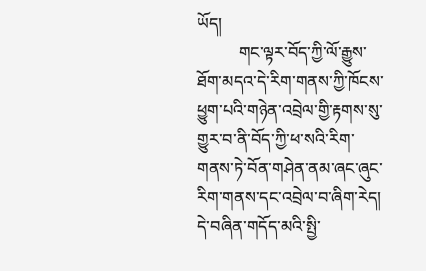ཡོད།
          གང་ལྟར་བོད་ཀྱི་ལོ་རྒྱུས་ཐོག་མདའ་དེ་རིག་གནས་ཀྱི་ཁོངས་ཕྱུག་པའི་གཉེན་འབྲེལ་གྱི་རྟགས་སུ་གྱུར་བ་ནི་བོད་ཀྱི་ཕ་སའི་རིག་གནས་ཏེ་བོན་གཤེན་ནམ་ཞང་ཞུང་རིག་གནས་དང་འབྲེལ་བ་ཞིག་རེད། དེ་བཞིན་གདོད་མའི་སྤྱི་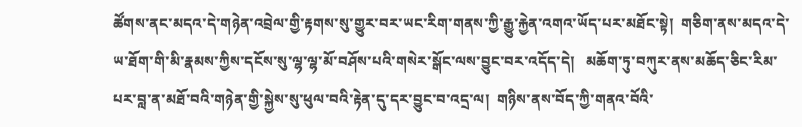ཚོགས་ནང་མདའ་དེ་གཉེན་འབྲེལ་གྱི་རྟགས་སུ་གྱུར་བར་ཡང་རིག་གནས་ཀྱི་རྒྱུ་རྐྱེན་འགའ་ཡོད་པར་མཐོང་སྟེ།  གཅིག་ནས་མདའ་དེ་ཡ་ཐོག་གི་མི་རྣམས་ཀྱིས་དངོས་སུ་ལྷ་ལྷ་མོ་བཤོས་པའི་གསེར་སྒོང་ལས་བྱུང་བར་འདོད་དེ།   མཆོག་ཏུ་བཀུར་ནས་མཆོད་ཅིང་རིམ་པར་བླ་ན་མཐོ་བའི་གཉེན་གྱི་སྐྱེས་སུ་ཕུལ་བའི་རྟེན་དུ་དར་བྱུང་བ་འདྲ་ལ།  གཉིས་ནས་བོད་ཀྱི་གནའ་བོའི་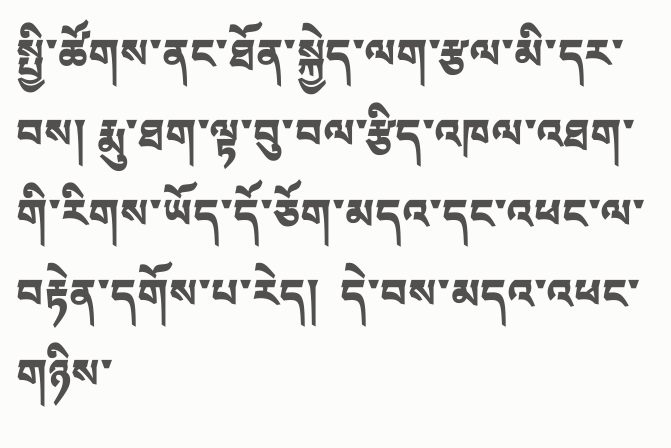སྤྱི་ཚོགས་ནང་ཐོན་སྐྱེད་ལག་རྩལ་མི་དར་བས། རྨུ་ཐག་ལྟ་བུ་བལ་རྩིད་འཁལ་འཐག་གི་རིགས་ཡོད་དོ་ཅོག་མདའ་དང་འཕང་ལ་བརྟེན་དགོས་པ་རེད།  དེ་བས་མདའ་འཕང་གཉིས་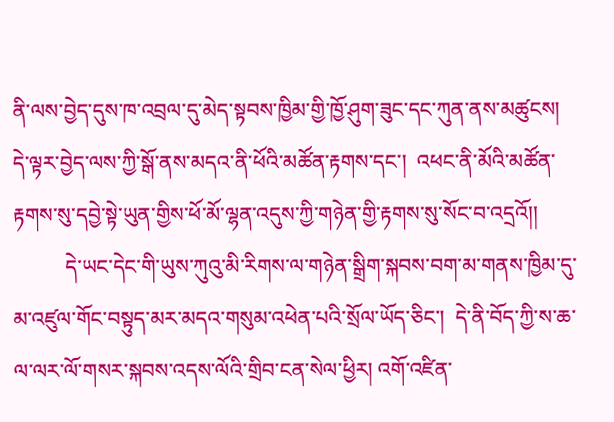ནི་ལས་བྱེད་དུས་ཁ་འབྲལ་དུ་མེད་སྟབས་ཁྱིམ་གྱི་ཁྱོ་ཤུག་ཟུང་དང་ཀུན་ནས་མཚུངས།   དེ་ལྟར་བྱེད་ལས་ཀྱི་སྒོ་ནས་མདའ་ནི་ཕོའི་མཚོན་རྟགས་དང་།  འཕང་ནི་མོའི་མཚོན་རྟགས་སུ་དབྱེ་སྟེ་ཡུན་གྱིས་ཕོ་མོ་ལྷན་འདུས་ཀྱི་གཉེན་གྱི་རྟགས་སུ་སོང་བ་འདྲའོ།།
          དེ་ཡང་དེང་གི་ཡུས་ཀུའུ་མི་རིགས་ལ་གཉེན་སྒྲིག་སྐབས་བག་མ་གནས་ཁྱིམ་དུ་མ་འཛུལ་གོང་བསྟུད་མར་མདའ་གསུམ་འཕེན་པའི་སྲོལ་ཡོད་ཅིང་།  དེ་ནི་བོད་ཀྱི་ས་ཆ་ལ་ལར་ལོ་གསར་སྐབས་འདས་ལོའི་གྲིབ་ངན་སེལ་ཕྱིར། འགོ་འཛིན་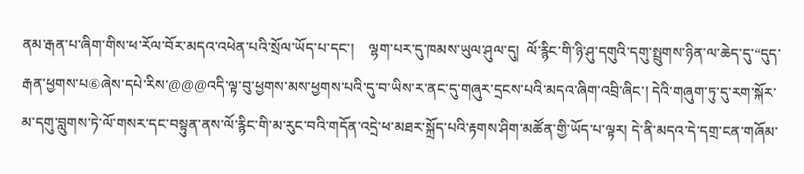ནམ་རྒན་པ་ཞིག་གིས་ཕ་རོལ་བོར་མདའ་འཕེན་པའི་སྲོལ་ཡོད་པ་དང་།    ལྷག་པར་དུ་ཁམས་ཡུལ་ཤུལ་དུ།  ལོ་རྙིང་གི་ཉི་ཤུ་དགུའི་དགུ་སྤྲུགས་ཉིན་ལ་ཆེད་དུ་“དུད་རྒན་ཕྱགས་པ⑥ཞེས་དཔེ་རིས་@@@འདི་ལྟ་བུ་ཕྱགས་མས་ཕྱགས་པའི་དུ་བ་ཡིས་ར་ནང་དུ་གཞུར་དྲངས་པའི་མདའ་ཞིག་འབྲི་ཞིང་། དེའི་གཞུག་ཏུ་དུ་རག་སྐོར་མ་དགུ་བླུགས་ཏེ་ལོ་གསར་དང་བསྟུན་ནས་ལོ་རྙིང་གི་མ་རུང་བའི་གདོན་འདྲེ་ཕ་མཐར་སྐྲོད་པའི་རྟགས་ཤིག་མཚོན་གྱི་ཡོད་པ་ལྟར། དེ་ནི་མདའ་དེ་དགྲ་ངན་གཞོམ་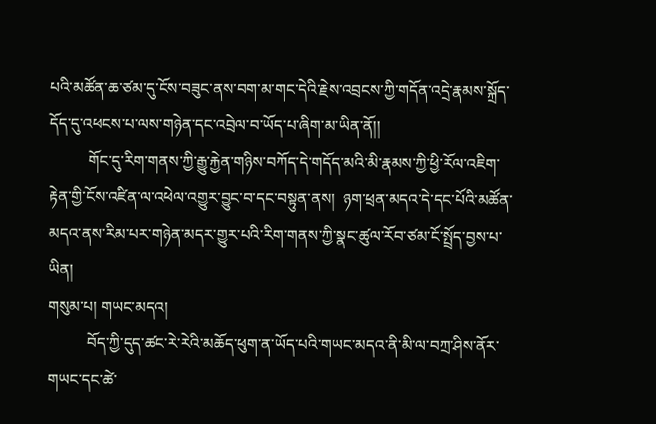པའི་མཚོན་ཆ་ཙམ་དུ་ངོས་བཟུང་ནས་བག་མ་གང་དེའི་རྗེས་འབྲངས་ཀྱི་གདོན་འདྲེ་རྣམས་སྐྲོད་དོད་དུ་འཕངས་པ་ལས་གཉེན་དང་འབྲེལ་བ་ཡོད་པ་ཞིག་མ་ཡིན་ནོ།།
          གོང་དུ་རིག་གནས་ཀྱི་རྒྱུ་རྐྱེན་གཉིས་བཀོད་དེ་གདོད་མའི་མི་རྣམས་ཀྱི་ཕྱི་རོལ་འཇིག་རྟེན་གྱི་ངོས་འཛིན་ལ་འཕེལ་འགྱུར་བྱུང་བ་དང་བསྟུན་ནས།  ཉག་ཕྲན་མདའ་དེ་དང་པོའི་མཚོན་མདའ་ནས་རིམ་པར་གཉེན་མདར་གྱུར་པའི་རིག་གནས་ཀྱི་སྣང་ཚུལ་རོབ་ཙམ་ངོ་སྤྲོད་བྱས་པ་ཡིན།
གསུམ་པ། གཡང་མདའ།
          བོད་ཀྱི་དུད་ཚང་རེ་རེའི་མཆོད་ཕུག་ན་ཡོད་པའི་གཡང་མདའ་ནི་མི་ལ་བཀྲ་ཤིས་ནོར་གཡང་དང་ཚེ་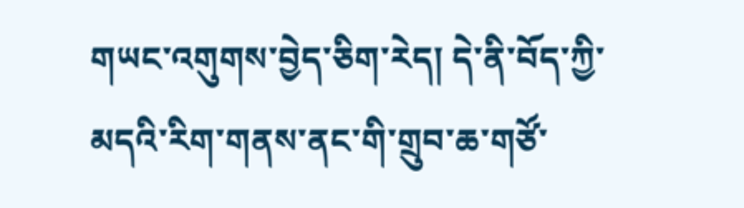གཡང་འགུགས་བྱེད་ཅིག་རེད། དེ་ནི་བོད་ཀྱི་མདའི་རིག་གནས་ནང་གི་གྲུབ་ཆ་གཙོ་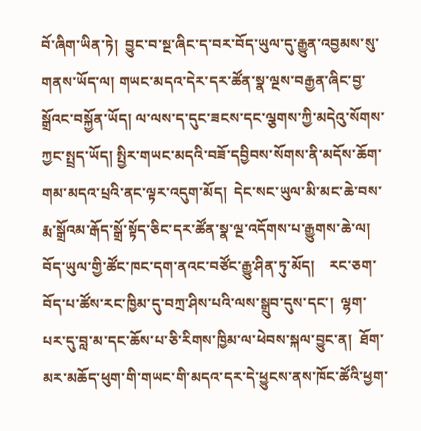བོ་ཞིག་ཡིན་ཏེ།  བྱུང་བ་སྔ་ཞིང་ད་བར་བོད་ཡུལ་དུ་རྒྱུན་འབྱམས་སུ་གནས་ཡོད་ལ། གཡང་མདའ་དེར་དར་ཚོན་སྣ་ལྔས་བརྒྱན་ཞིང་བྱ་སྒྲོའང་བསྐྱོན་ཡོད། ལ་ལས་ད་དུང་ཟངས་དང་ལྕགས་ཀྱི་མདེའུ་སོགས་ཀྱང་སྤྲད་ཡོད། སྤྱིར་གཡང་མདའི་བཟོ་དབྱིབས་སོགས་ནི་མདོས་ཆོག་གམ་མདའ་པྲའི་ནང་ལྟར་འདུག་མོད།  དེང་སང་ཡུལ་མི་མང་ཆེ་བས་རྨ་སྒྲོའམ་རྒོད་སྒྲོ་སྟོད་ཅིང་དར་ཚོན་སྣ་ལྔ་འདོགས་པ་རྒྱུགས་ཆེ་ལ།   བོད་ཡུལ་གྱི་ཚོང་ཁང་དག་ནའང་བཙོང་རྒྱུ་ཤིན་ཏུ་མོད།    རང་ཅག་བོད་པ་ཚོས་རང་ཁྱིམ་དུ་བཀྲ་ཤིས་པའི་ལས་སྒྲུབ་དུས་དང་།  ལྷག་པར་དུ་བླ་མ་དང་ཆོས་པ་ཅི་རིགས་ཁྱིམ་ལ་ཕེབས་སྐལ་བྱུང་ན།  ཐོག་མར་མཆོད་ཕུག་གི་གཡང་གི་མདའ་དར་དེ་ཕྱུངས་ནས་ཁོང་ཚོའི་ཕྱག་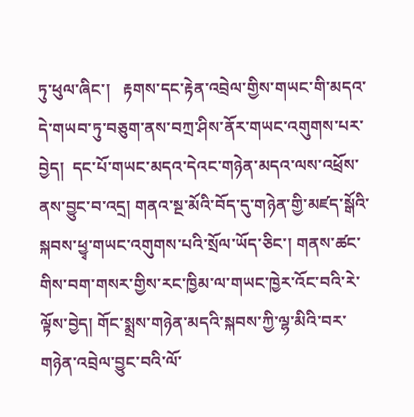ཏུ་ཕུལ་ཞིང་།   རྟགས་དང་རྟེན་འབྲེལ་གྱིས་གཡང་གི་མདའ་དེ་གཡབ་ཏུ་བཅུག་ནས་བཀྲ་ཤིས་ནོར་གཡང་འགུགས་པར་བྱེད།  དང་པོ་གཡང་མདའ་དེའང་གཉེན་མདའ་ལས་འཕྲོས་ནས་བྱུང་བ་འདྲ། གནའ་སྔ་མོའི་བོད་དུ་གཉེན་གྱི་མཛད་སྒོའི་སྐབས་ཕྱྭ་གཡང་འགུགས་པའི་སྲོལ་ཡོད་ཅིང་། གནས་ཚང་གིས་བག་གསར་གྱིས་རང་ཁྱིམ་ལ་གཡང་ཁྱེར་འོང་བའི་རེ་ལྟོས་བྱེད། གོང་སྨྲས་གཉེན་མདའི་སྐབས་ཀྱི་ལྷ་མིའི་བར་གཉེན་འབྲེལ་བྱུང་བའི་ལོ་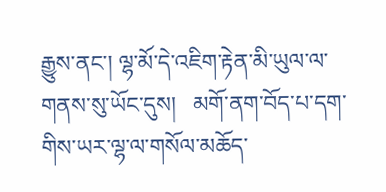རྒྱུས་ནང་། ལྷ་མོ་དེ་འཇིག་རྟེན་མི་ཡུལ་ལ་གནས་སུ་ཡོང་དུས།   མགོ་ནག་བོད་པ་དག་གིས་ཡར་ལྷ་ལ་གསོལ་མཆོད་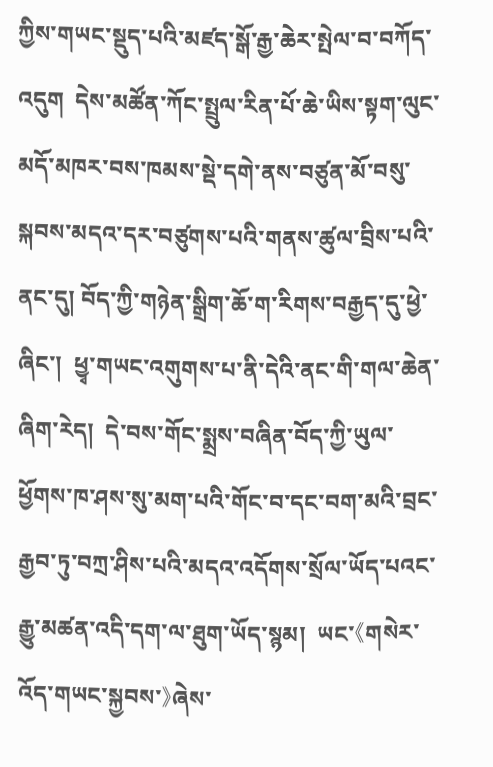ཀྱིས་གཡང་སྡུད་པའི་མཛད་སྒོ་རྒྱ་ཆེར་སྤེལ་བ་བཀོད་འདུག  དེས་མཚོན་ཀོང་སྤྲུལ་རིན་པོ་ཆེ་ཡིས་སྟག་ལུང་མདོ་མཁར་བས་ཁམས་སྡེ་དགེ་ནས་བཙུན་མོ་བསུ་སྐབས་མདའ་དར་བཙུགས་པའི་གནས་ཚུལ་བྲིས་པའི་ནང་དུ། བོད་ཀྱི་གཉེན་སྒྲིག་ཆོ་ག་རིགས་བརྒྱད་དུ་ཕྱེ་ཞིང་།  ཕྱྭ་གཡང་འགུགས་པ་ནི་དེའི་ནང་གི་གལ་ཆེན་ཞིག་རེད།  དེ་བས་གོང་སྨྲས་བཞིན་བོད་ཀྱི་ཡུལ་ཕྱོགས་ཁ་ཤས་སུ་མག་པའི་གོང་བ་དང་བག་མའི་བྲང་རྒྱབ་ཏུ་བཀྲ་ཤིས་པའི་མདའ་འདོགས་སྲོལ་ཡོད་པའང་རྒྱུ་མཚན་འདི་དག་ལ་ཐུག་ཡོད་སྙམ།  ཡང་《གསེར་འོད་གཡང་སྐྱབས་》ཞེས་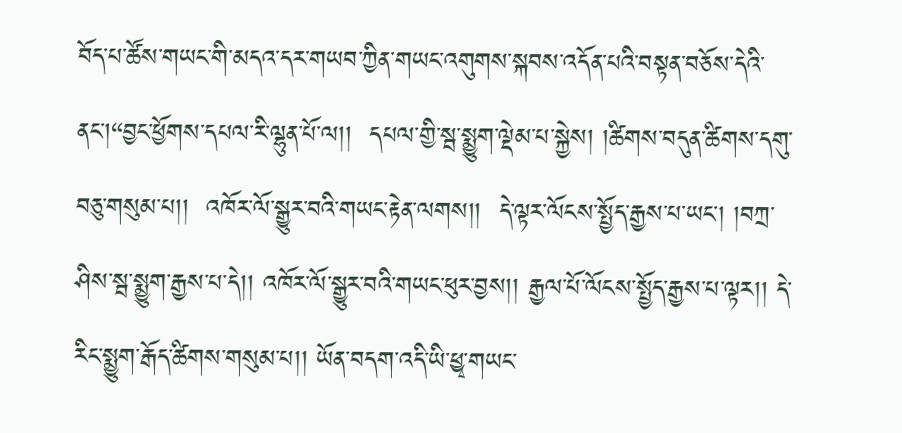བོད་པ་ཚོས་གཡང་གི་མདའ་དར་གཡབ་ཀྱིན་གཡང་འགུགས་སྐབས་འདོན་པའི་བསྟན་བཅོས་དེའི་ནང་།“བྱང་ཕྱོགས་དཔལ་རི་ལྷུན་པོ་ལ།།  དཔལ་གྱི་སྦ་སྨྱུག་ལྡེམ་པ་སྐྱེས། །ཚིགས་བདུན་ཚིགས་དགུ་བཅུ་གསུམ་པ།།  འཁོར་ལོ་སྒྱུར་བའི་གཡང་རྟེན་ལགས།།  དེ་ལྟར་ལོངས་སྤྱོད་རྒྱས་པ་ཡང་། །བཀྲ་ཤིས་སྦ་སྨྱུག་རྒྱས་པ་དེ།། འཁོར་ལོ་སྒྱུར་བའི་གཡང་ཕུར་བྱས།། རྒྱལ་པོ་ལོངས་སྤྱོད་རྒྱས་པ་ལྟར།། དེ་རིང་སྨྱུག་རྒོད་ཚིགས་གསུམ་པ།། ཡོན་བདག་འདི་ཡི་ཕྱྭ་གཡང་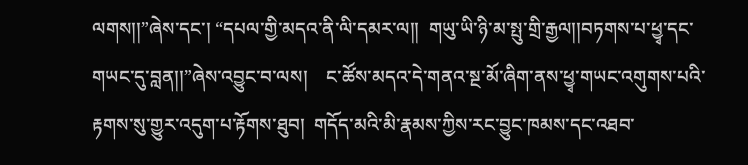ལགས།།”ཞེས་དང་། “དཔལ་གྱི་མདའ་ནི་ལི་དམར་ལ།།  གཡུ་ཡི་ཉི་མ་སྤུ་གྲི་རྒྱལ།།བཏགས་པ་ཕྱྭ་དང་གཡང་དུ་བླན།།”ཞེས་འབྱུང་བ་ལས།    ང་ཚོས་མདའ་དེ་གནའ་སྔ་མོ་ཞིག་ནས་ཕྱྭ་གཡང་འགུགས་པའི་རྟགས་སུ་གྱུར་འདུག་པ་རྟོགས་ཐུབ།  གདོད་མའི་མི་རྣམས་ཀྱིས་རང་བྱུང་ཁམས་དང་འཐབ་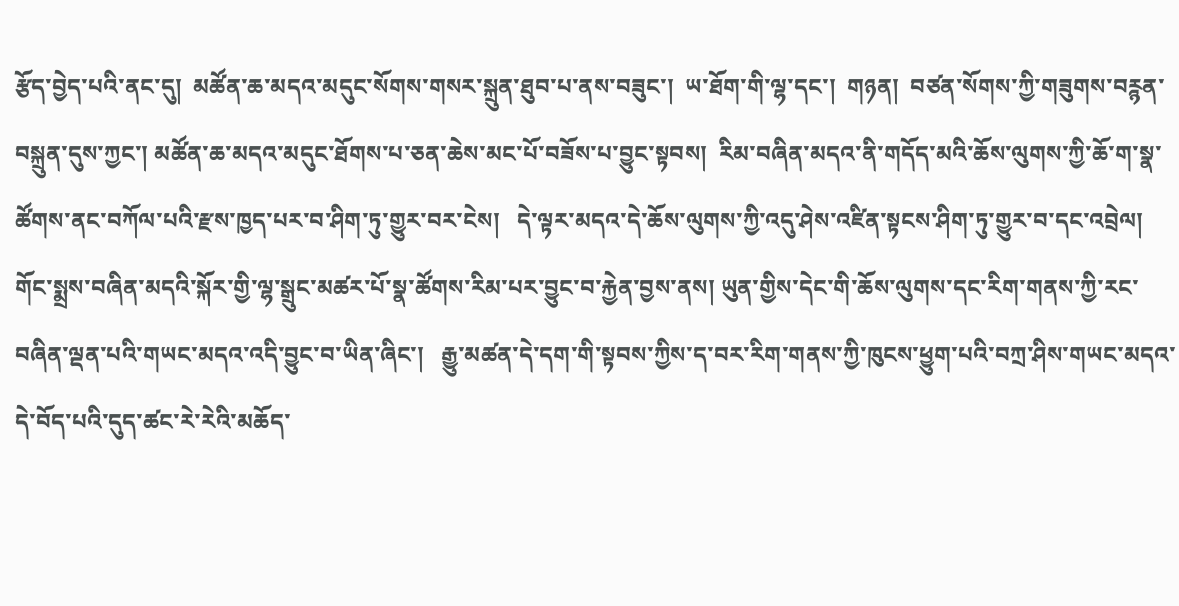རྩོད་བྱེད་པའི་ནང་དུ།  མཚོན་ཆ་མདའ་མདུང་སོགས་གསར་སྐྲུན་ཐུབ་པ་ནས་བཟུང་།  ཡ་ཐོག་གི་ལྷ་དང་།  གཉན།  བཙན་སོགས་ཀྱི་གཟུགས་བཪྙན་བསྐྲུན་དུས་ཀྱང་། མཚོན་ཆ་མདའ་མདུང་ཐོགས་པ་ཅན་ཆེས་མང་པོ་བཟོས་པ་བྱུང་སྟབས།  རིམ་བཞིན་མདའ་ནི་གདོད་མའི་ཆོས་ལུགས་ཀྱི་ཆོ་ག་སྣ་ཚོགས་ནང་བཀོལ་པའི་རྫས་ཁྱད་པར་བ་ཤིག་ཏུ་གྱུར་བར་ངེས།   དེ་ལྟར་མདའ་དེ་ཆོས་ལུགས་ཀྱི་འདུ་ཤེས་འཛིན་སྟངས་ཤིག་ཏུ་གྱུར་བ་དང་འབྲེལ། གོང་སྨྲས་བཞིན་མདའི་སྐོར་གྱི་ལྷ་སྒྲུང་མཚར་པོ་སྣ་ཚོགས་རིམ་པར་བྱུང་བ་རྐྱེན་བྱས་ནས། ཡུན་གྱིས་དེང་གི་ཆོས་ལུགས་དང་རིག་གནས་ཀྱི་རང་བཞིན་ལྡན་པའི་གཡང་མདའ་འདི་བྱུང་བ་ཡིན་ཞིང་།   རྒྱུ་མཚན་དེ་དག་གི་སྟབས་ཀྱིས་ད་བར་རིག་གནས་ཀྱི་ཁུངས་ཕྱུག་པའི་བཀྲ་ཤིས་གཡང་མདའ་དེ་བོད་པའི་དུད་ཚང་རེ་རེའི་མཆོད་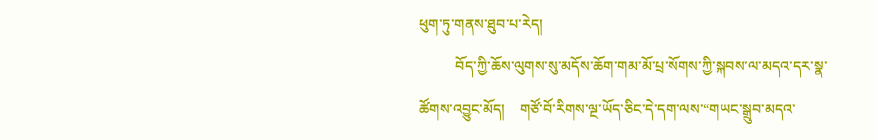ཕུག་ཏུ་གནས་ཐུབ་པ་རེད།
          བོད་ཀྱི་ཆོས་ལུགས་སུ་མདོས་ཆོག་གམ་མོ་པྲ་སོགས་ཀྱི་སྐབས་ལ་མདའ་དར་སྣ་ཚོགས་འབྱུང་མོད།    གཙོ་བོ་རིགས་ལྔ་ཡོད་ཅིང་དེ་དག་ལས་“གཡང་སྒྲུབ་མདའ་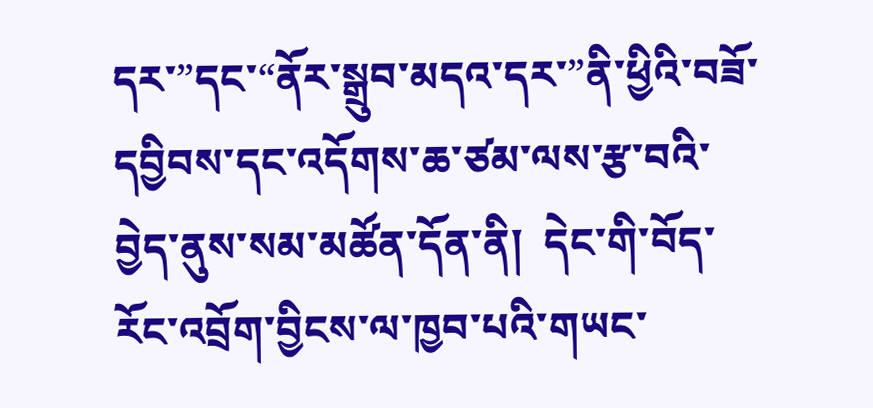དར་”དང་“ནོར་སྒྲུབ་མདའ་དར་”ནི་ཕྱིའི་བཟོ་དབྱིབས་དང་འདོགས་ཆ་ཙམ་ལས་རྩ་བའི་བྱེད་ནུས་སམ་མཚོན་དོན་ནི།  དེང་གི་བོད་རོང་འབྲོག་བྱིངས་ལ་ཁྱབ་པའི་གཡང་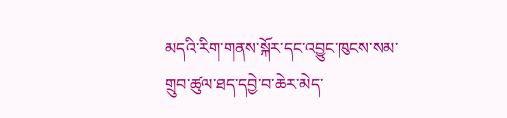མདའི་རིག་གནས་སྐོར་དང་འབྱུང་ཁུངས་སམ་གྲུབ་ཚུལ་ཐད་དབྱེ་བ་ཆེར་མེད་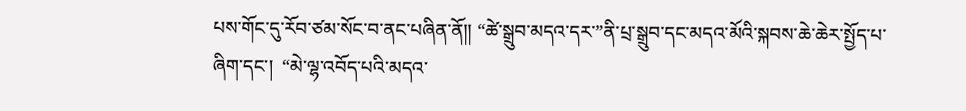པས་གོང་དུ་རོབ་ཙམ་སོང་བ་ནང་པཞིན་ནོ།། “ཚེ་སྒྲུབ་མདའ་དར་”ནི་པྲ་སྒྲུབ་དང་མདའ་མོའི་སྐབས་ཆེ་ཆེར་སྤྱོད་པ་ཞིག་དང་།  “མེ་ལྷ་འབོད་པའི་མདའ་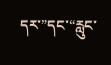དར་”དང་“རླུང་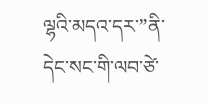ལྷའི་མདའ་དར་”ནི་དེང་སང་གི་ལབ་ཙེ་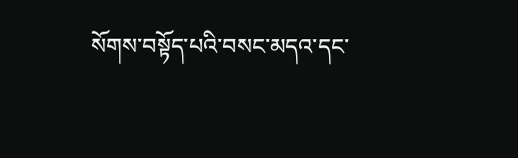སོགས་བསྟོད་པའི་བསང་མདའ་དང་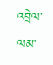འབྲེལ་ལམ་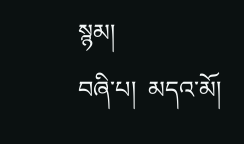སྙམ།
བཞི་པ།  མདའ་མོ།